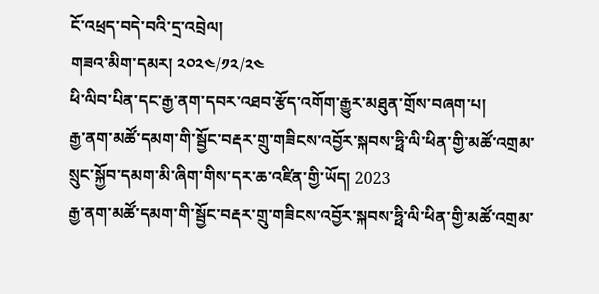ངོ་འཕྲད་བདེ་བའི་དྲ་འབྲེལ།
གཟའ་མིག་དམར། ༢༠༢༤/༡༢/༢༤
ཕི་ལིབ་པིན་དང་རྒྱ་ནག་དབར་འཐབ་རྩོད་འགོག་རྒྱུར་མཐུན་གྲོས་བཞག་པ།
རྒྱ་ནག་མཚོ་དམག་གི་སྦྱོང་བརྡར་གྲུ་གཟིངས་འབྱོར་སྐབས་ཧྥི་ལི་ཕིན་གྱི་མཚོ་འགྲམ་སྲུང་སྐྱོབ་དམག་མི་ཞིག་གིས་དར་ཆ་འཛིན་གྱི་ཡོད། 2023
རྒྱ་ནག་མཚོ་དམག་གི་སྦྱོང་བརྡར་གྲུ་གཟིངས་འབྱོར་སྐབས་ཧྥི་ལི་ཕིན་གྱི་མཚོ་འགྲམ་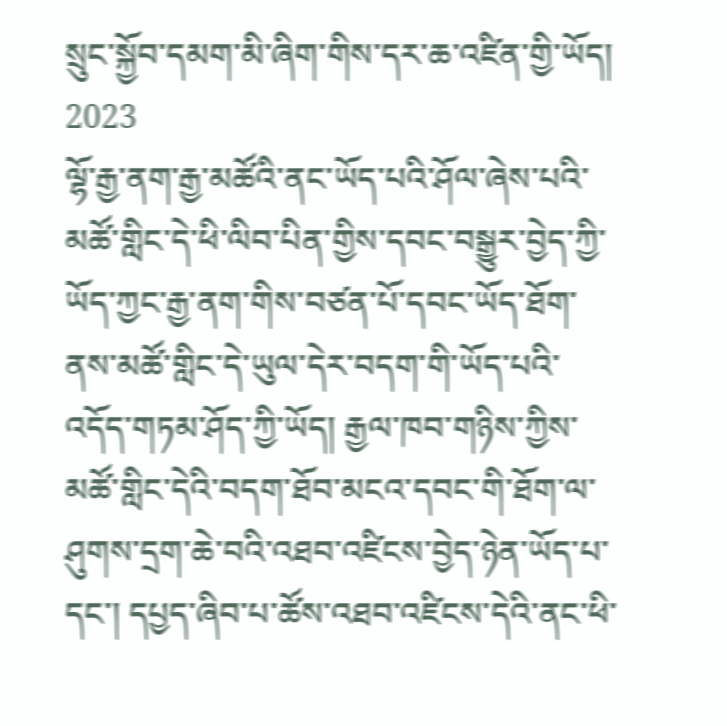སྲུང་སྐྱོབ་དམག་མི་ཞིག་གིས་དར་ཆ་འཛིན་གྱི་ཡོད། 2023
ལྷོ་རྒྱ་ནག་རྒྱ་མཚོའི་ནང་ཡོད་པའི་ཤོལ་ཞེས་པའི་མཚོ་གླིང་དེ་ཕི་ལིབ་པིན་གྱིས་དབང་བསྒྱུར་བྱེད་ཀྱི་ཡོད་ཀྱང་རྒྱ་ནག་གིས་བཙན་པོ་དབང་ཡོད་ཐོག་ནས་མཚོ་གླིང་དེ་ཡུལ་དེར་བདག་གི་ཡོད་པའི་འདོད་གཏམ་ཤོད་ཀྱི་ཡོད། རྒྱལ་ཁབ་གཉིས་ཀྱིས་མཚོ་གླིང་དེའི་བདག་ཐོབ་མངའ་དབང་གི་ཐོག་ལ་ཤུགས་དྲག་ཆེ་བའི་འཐབ་འཛིངས་བྱེད་ཉེན་ཡོད་པ་དང་། དཔྱད་ཞིབ་པ་ཚོས་འཐབ་འཛིངས་དེའི་ནང་ཕི་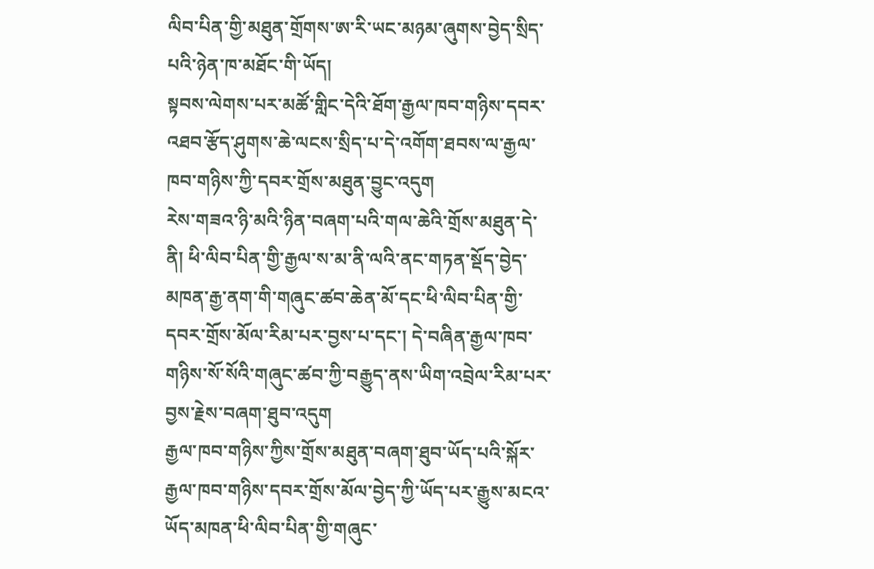ལིབ་པིན་གྱི་མཐུན་གྲོགས་ཨ་རི་ཡང་མཉམ་ཞུགས་བྱེད་སྲིད་པའི་ཉེན་ཁ་མཐོང་གི་ཡོད།
སྟབས་ལེགས་པར་མཚོ་གླིང་དེའི་ཐོག་རྒྱལ་ཁབ་གཉིས་དབར་འཐབ་རྩོད་ཤུགས་ཆེ་ལངས་སྲིད་པ་དེ་འགོག་ཐབས་ལ་རྒྱལ་ཁབ་གཉིས་ཀྱི་དབར་གྲོས་མཐུན་བྱུང་འདུག
རེས་གཟའ་ཉི་མའི་ཉིན་བཞག་པའི་གལ་ཆེའི་གྲོས་མཐུན་དེ་ནི། ཕི་ལིབ་པིན་གྱི་རྒྱལ་ས་མ་ནི་ལའི་ནང་གཏན་སྡོད་བྱེད་མཁན་རྒྱ་ནག་གི་གཞུང་ཚབ་ཆེན་མོ་དང་ཕི་ལིབ་པིན་གྱི་དབར་གྲོས་མོལ་རིམ་པར་བྱས་པ་དང་། དེ་བཞིན་རྒྱལ་ཁབ་གཉིས་སོ་སོའི་གཞུང་ཚབ་ཀྱི་བརྒྱུད་ནས་ཡིག་འབྲེལ་རིམ་པར་བྱས་རྗེས་བཞག་ཐུབ་འདུག
རྒྱལ་ཁབ་གཉིས་ཀྱིས་གྲོས་མཐུན་བཞག་ཐུབ་ཡོད་པའི་སྐོར་རྒྱལ་ཁབ་གཉིས་དབར་གྲོས་མོལ་བྱེད་ཀྱི་ཡོད་པར་རྒྱུས་མངའ་ཡོད་མཁན་ཕི་ལིབ་པིན་གྱི་གཞུང་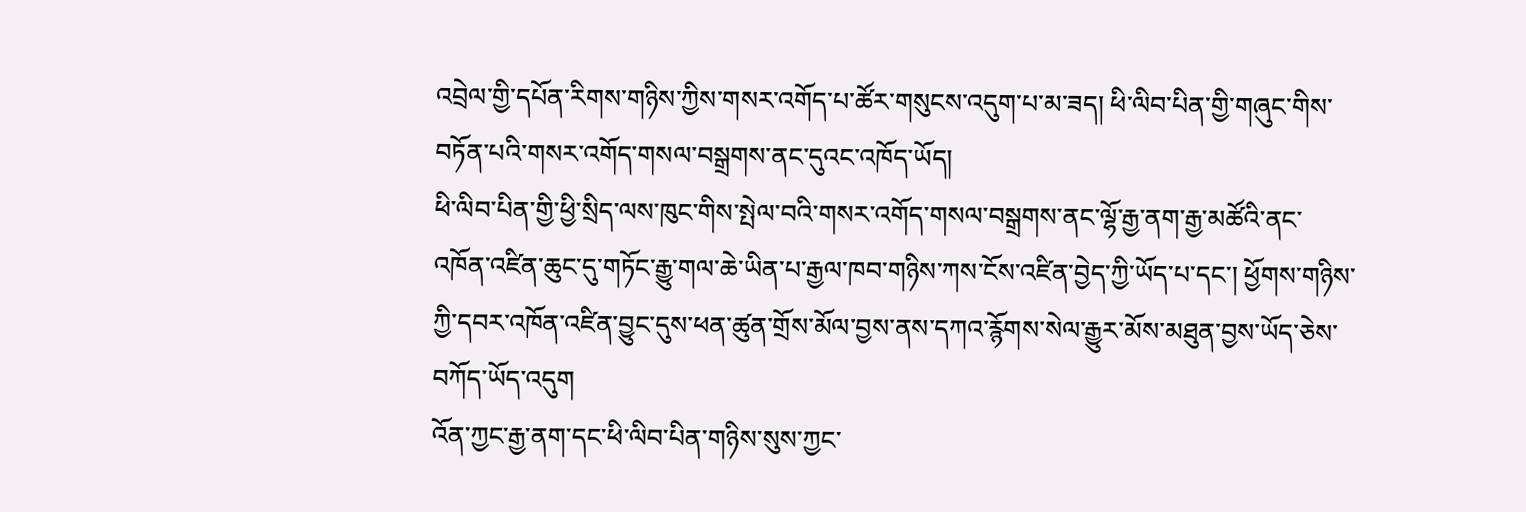འབྲེལ་གྱི་དཔོན་རིགས་གཉིས་ཀྱིས་གསར་འགོད་པ་ཚོར་གསུངས་འདུག་པ་མ་ཟད། ཕི་ལིབ་པིན་གྱི་གཞུང་གིས་བཏོན་པའི་གསར་འགོད་གསལ་བསྒྲགས་ནང་དུའང་འཁོད་ཡོད།
ཕི་ལིབ་པིན་གྱི་ཕྱི་སྲིད་ལས་ཁུང་གིས་སྤེལ་བའི་གསར་འགོད་གསལ་བསྒྲགས་ནང་ལྷོ་རྒྱ་ནག་རྒྱ་མཚོའི་ནང་འཁོན་འཛིན་ཆུང་དུ་གཏོང་རྒྱུ་གལ་ཆེ་ཡིན་པ་རྒྱལ་ཁབ་གཉིས་ཀས་ངོས་འཛིན་བྱེད་ཀྱི་ཡོད་པ་དང་། ཕྱོགས་གཉིས་ཀྱི་དབར་འཁོན་འཛིན་བྱུང་དུས་ཕན་ཚུན་གྲོས་མོལ་བྱས་ནས་དཀའ་རྙོགས་སེལ་རྒྱུར་མོས་མཐུན་བྱས་ཡོད་ཅེས་བཀོད་ཡོད་འདུག
འོན་ཀྱང་རྒྱ་ནག་དང་ཕི་ལིབ་པིན་གཉིས་སུས་ཀྱང་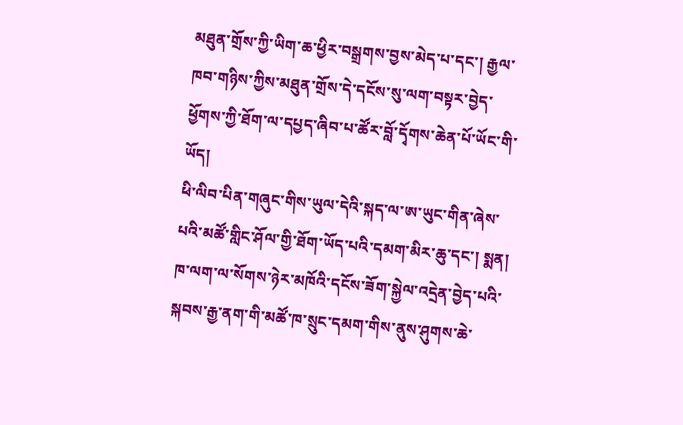མཐུན་གྲོས་ཀྱི་ཡིག་ཆ་ཕྱིར་བསྒྲགས་བྱས་མེད་པ་དང་། རྒྱལ་ཁབ་གཉིས་ཀྱིས་མཐུན་གྲོས་དེ་དངོས་སུ་ལག་བསྟར་བྱེད་ཕྱོགས་ཀྱི་ཐོག་ལ་དཔྱད་ཞིབ་པ་ཚོར་བློ་དྭོགས་ཆེན་པོ་ཡོང་གི་ཡོད།
ཕི་ལིབ་པིན་གཞུང་གིས་ཡུལ་དེའི་སྐད་ལ་ཨ་ཡུང་གིན་ཞེས་པའི་མཚོ་གླིང་ཤོལ་གྱི་ཐོག་ཡོད་པའི་དམག་མིར་ཆུ་དང་། སྨན། ཁ་ལག་ལ་སོགས་ཉེར་མཁོའི་དངོས་ཟོག་སྐྱེལ་འདྲེན་བྱེད་པའི་སྐབས་རྒྱ་ནག་གི་མཚོ་ཁ་སྲུང་དམག་གིས་ནུས་ཤུགས་ཆེ་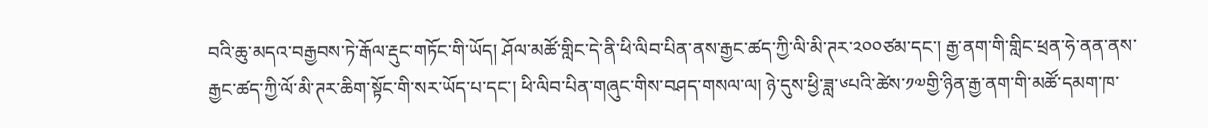བའི་ཆུ་མདའ་བརྒྱབས་ཏེ་རྒོལ་རྡུང་གཏོང་གི་ཡོད། ཤོལ་མཚོ་གླིང་དེ་ནི་ཕི་ལིབ་པིན་ནས་རྒྱང་ཚད་ཀྱི་ལི་མི་ཊར་༢༠༠ཙམ་དང་། རྒྱ་ནག་གི་གླིང་ཕྲན་ཧེ་ནན་ནས་རྒྱང་ཚད་ཀྱི་ལོ་མི་ཊར་ཆིག་སྟོང་གི་སར་ཡོད་པ་དང་། ཕི་ལིབ་པིན་གཞུང་གིས་བཤད་གསལ་ལ། ཉེ་དུས་ཕྱི་ཟླ་༦པའི་ཚེས་༡༧གྱི་ཉིན་རྒྱ་ནག་གི་མཚོ་དམག་ཁ་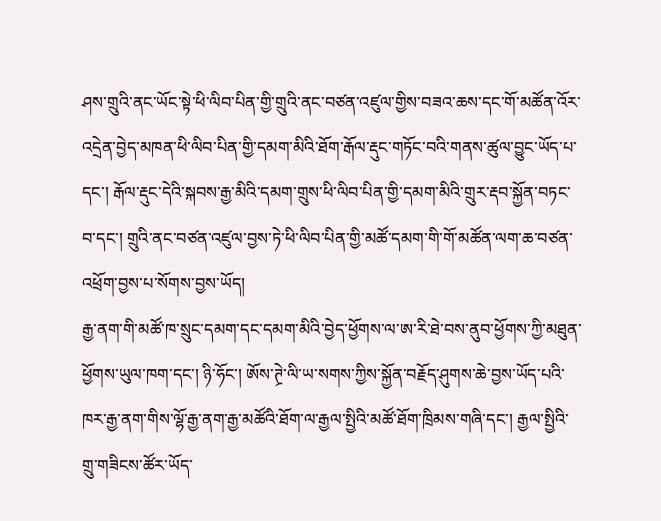ཤས་གྲུའི་ནང་ཡོང་སྟེ་ཕི་ལིབ་པིན་གྱི་གྲུའི་ནང་བཙན་འཛུལ་གྱིས་བཟའ་ཆས་དང་གོ་མཚོན་འོར་འདྲེན་བྱེད་མཁན་ཕི་ལིབ་པིན་གྱི་དམག་མིའི་ཐོག་རྒོལ་རྡུང་གཏོང་བའི་གནས་ཚུལ་བྱུང་ཡོད་པ་དང་། རྒོལ་རྡུང་དེའི་སྐབས་རྒྱ་མིའི་དམག་གྲུས་ཕི་ལིབ་པིན་གྱི་དམག་མིའི་གྲུར་རྡབ་སྐྱོན་བཏང་བ་དང་། གྲུའི་ནང་བཙན་འཛུལ་བྱས་ཏེ་ཕི་ལིབ་པིན་གྱི་མཚོ་དམག་གི་གོ་མཚོན་ལག་ཆ་བཙན་འཕྲོག་བྱས་པ་སོགས་བྱས་ཡོད།
རྒྱ་ནག་གི་མཚོ་ཁ་སྲུང་དམག་དང་དམག་མིའི་བྱེད་ཕྱོགས་ལ་ཨ་རི་ཐེ་བས་ནུབ་ཕྱོགས་ཀྱི་མཐུན་ཕྱོགས་ཡུལ་ཁག་དང་། ཉི་ཧོང་། ཨོས་ཊྲེ་ལི་ཡ་སགས་ཀྱིས་སྐྱོན་བརྗོད་ཤུགས་ཆེ་བྱས་ཡོད་པའི་ཁར་རྒྱ་ནག་གིས་ལྷོ་རྒྱ་ནག་རྒྱ་མཚོའི་ཐོག་ལ་རྒྱལ་སྤྱིའི་མཚོ་ཐོག་ཁྲིམས་གཞི་དང་། རྒྱལ་སྤྱིའི་གྲུ་གཟིངས་ཚོར་ཡོད་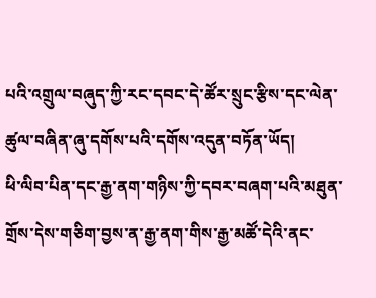པའི་འགྲུལ་བཞུད་ཀྱི་རང་དབང་དེ་ཚོར་སྲུང་རྩིས་དང་ལེན་ཚུལ་བཞིན་ཞུ་དགོས་པའི་དགོས་འདུན་བཏོན་ཡོད།
ཕི་ལིབ་པིན་དང་རྒྱ་ནག་གཉིས་ཀྱི་དབར་བཞག་པའི་མཐུན་གྲོས་དེས་གཅིག་བྱས་ན་རྒྱ་ནག་གིས་རྒྱ་མཚོ་དེའི་ནང་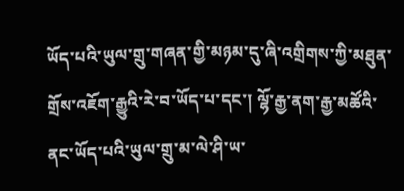ཡོད་པའི་ཡུལ་གྲུ་གཞན་གྱི་མཉམ་དུ་ཞི་འགྲིགས་ཀྱི་མཐུན་གྲོས་འཇོག་རྒྱུའི་རེ་བ་ཡོད་པ་དང་། ལྷོ་རྒྱ་ནག་རྒྱ་མཚོའི་ནང་ཡོད་པའི་ཡུལ་གྲུ་མ་ལེ་ཤི་ཡ་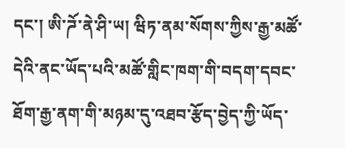དང་། ཨི་ཌོ་ནེ་ཤི་ཡ། ཝིཏ་ནམ་སོགས་ཀྱིས་རྒྱ་མཚོ་དེའི་ནང་ཡོད་པའི་མཚོ་གླིང་ཁག་གི་བདག་དབང་ཐོག་རྒྱ་ནག་གི་མཉམ་དུ་འཐབ་རྩོད་བྱེད་ཀྱི་ཡོད་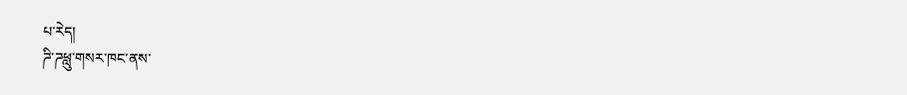པ་རེད།
ཌི་ཌཕླུ་གསར་ཁང་ནས་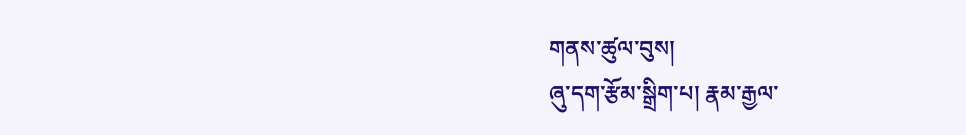གནས་ཚུལ་བུས།
ཞུ་དག་རྩོམ་སྒྲིག་པ། རྣམ་རྒྱལ་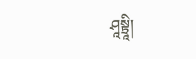ཤཱསྟྲཱི།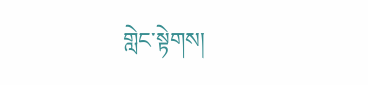གླེང་སྟེགས།